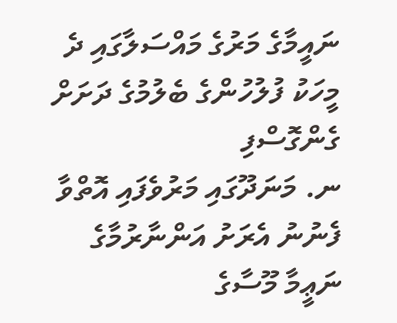ނައީމާގެ މަރުގެ މައްސަލާގައި ދެ މީހަކު ފުލުހުންގެ ބެލުމުގެ ދަށަށް ގެންގޮސްފި
ނ. މަނަދޫގައި މަރުވެފައި އޮތްވާ ފެނުނު އެރަށު އަންނާރުމާގެ ނަޢީމާ މޫސާގެ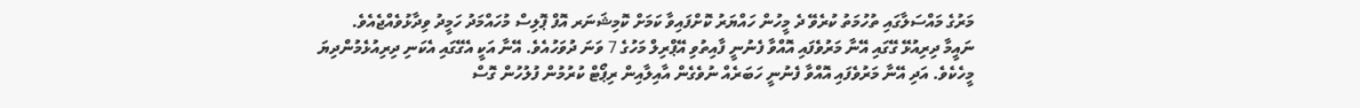މަރުގެ މައްސަލާގައި ތުހުމަތު ކުރެވޭ ދެ މީހުން ހައްޔަރު ކޮށްފައިވާ ކަމަށް ކޮމިޝަނަރ އޮފް ޕޮލިސް މުހައްމަދު ހަމީދު ވިދާޅުވެއްޖެއެވެ.
ނައީމާ ދިރިއުޅޭ ގޭގައި އޭނާ މަރުވެފައި އޮއްވާ ފެނުނީ ފާއިތުވި އޭޕްރިލް މަހުގެ 7 ވަނަ ދުވަހުއެވެ. އޭނާ އަކީ އެގޭގައި އެކަނި ދިރިއުޅެމުންދިޔަ މީހެކެވެ. އަދި އޭނާ މަރުވެފައި އޮއްވާ ފެނުނީ ހަބަރެއް ނުވެގެން އާއިލާއިން ރިޕޯޓް ކުރުމުން ފުލުހުން ގޮސް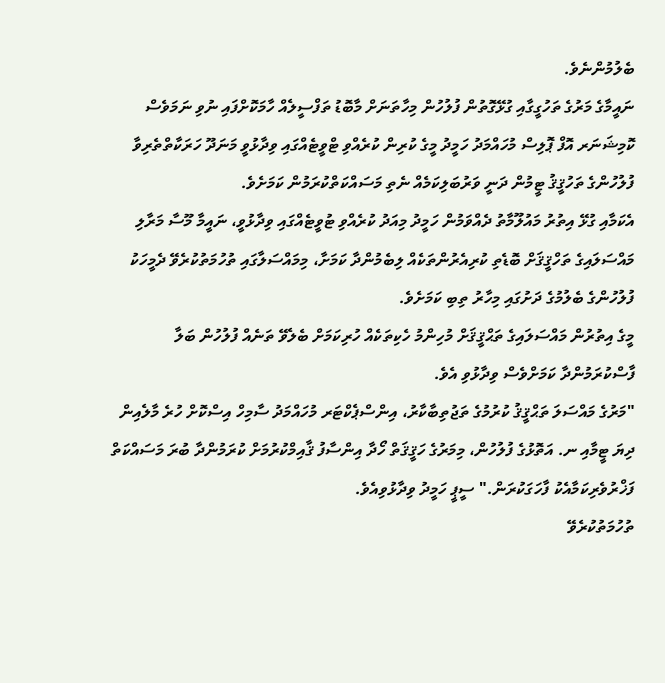ބެލުމުންނެވެ.
ނައީމާގެ މަރުގެ ތަހުގީގާއި ގުޅޭގޮތުން ފުލުހުން މިހާތަނަށް މާބޮޑު ތަފްސީލެއް ހާމަކޮށްފައި ނުވި ނަމަވެސް ކޮމިޝަނަރ އޮފް ޕޮލިސް މުހައްމަދު ހަމީދު މީގެ ކުރިން ކުރެއްވި ޓްވީޓެއްގައި ވިދާޅުވީ މަނަދޫ ހަރަކާތްތެރިވާ ފުލުހުންގެ ތަހުޤީޤު ޓީމުން ދަނީ ވަރުބަލިކަމެއް ނެތި މަސައްކަތްކުރަމުން ކަމަށެވެ.
އެކަމާއި ގުޅޭ އިތުރު މައުލޫމާތު ދެއްވަމުން ހަމީދު މިއަދު ކުރެއްވި ޓުވީޓެއްގައި ވިދާޅުވީ، ނައީމާ މޫސާ މަރާލި މައްސަލައިގެ ތަހްޤީޤަށް ބޮޑެތި ކުރިއެރުންތަކެއް ލިބެމުންދާ ކަމަށާ، މިމައްސަލާގައި ތުހުމަތުކުރެވޭ ދެމީހަކު ފުލުހުންގެ ބެލުމުގެ ދަށުގައި މިހާރު ތިބި ކަމަށެވެ.
މީގެ އިތުރުން މައްސަލައިގެ ތަޙްޤީޤަށް މުހިންމު ހެކިތަކެއް ހުރިކަމަށް ބެލެވޭ ތަނެއް ފުލުހުން ބަލާ ފާސްކުރަމުންދާ ކަމަށްވެސް ވިދާޅުވި އެވެ.
"މަރުގެ މައްސަލަ ތަޙްޤީޤު ކުރުމުގެ ތަޖުތިބާކާރު، އިންސްޕެކްޓަރ މުހައްމަދު ސާމިހް އިސްކޮށް ހުރެ މާލެއިން ދިޔަ ޓީމާއި ނ. އަތޮޅުގެ ފުލުހުން، މިމަރުގެ ހަޤީޤަތް ހޯދާ އިންސާފު ޤާއިމްކުރުމަށް ކުރަމުންދާ ބުރަ މަސައްކަތް ފަޚްރުވެރިކަމާއެކު ފާހަގަކުރަން." ސީޕީ ހަމީދު ވިދާޅުވިއެވެ.
ތުހުމަތުކުރެވޭ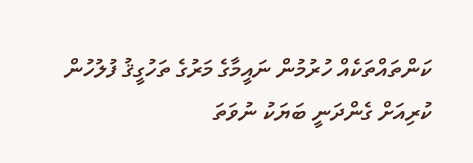ކަންތައްތަކެއް ހުރުމުން ނައީމާގެ މަރުގެ ތަހުގީޤު ފުލުހުން ކުރިއަށް ގެންދަނީ ބަޔަކު ނުވަތަ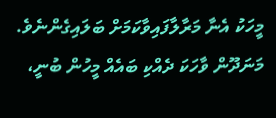މީހަކު އެނާ މަރާލާފައިވާކަމަށް ބަލައިގެންނެވެ.
މަނަދޫން ވާހަކަ ދެއްކި ބައެއް މީހުން ބުނީ،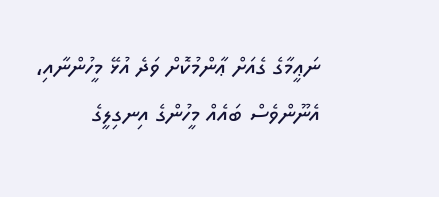ނަޢީމާގެ ގެއަށް ޢާންމުކޮށް ވަދެ އުޅޭ މީހުންނާއި، އެނޫންވެސް ބައެއް މީހުންގެ އިނގިލީގެ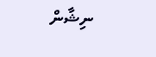ނިޝާން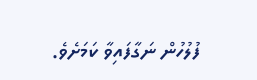ފުލުހުން ނަގާފައިވާ ކަމަށެވެ.